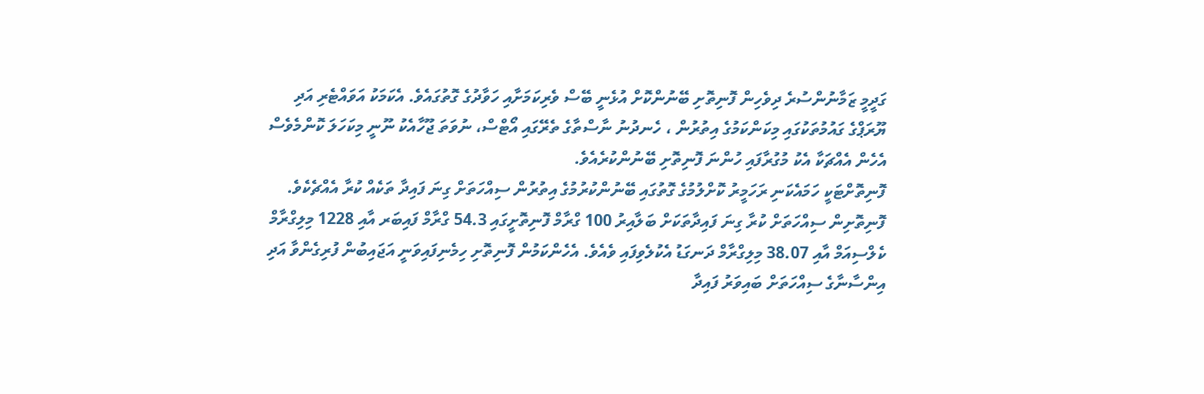ގަދީމީ ޒަމާނުންސުރެ ދިވެހިން ފޮނިތޮށި ބޭނުންކޮށް އުޅެނީ ބޭސް ވެރިކަމަށާއި ހަވާދުގެ ގޮތުގައެވެ. އެކަމަކު އަވައްޓެރި އަދި ޔޫރަޕްގެ ގައުމުތަކުގައި މިކަންކަމުގެ އިތުރުން ، ހެނދުނު ނާސްތާގެ ތެރޭގައި އޯޓްސް، ނުވަތަ ޖޫހާއެކު ނޫނީ މިކަހަލަ ކޮންމެވެސް އެހެން އެއްޗަކާ އެކު މުގުރާފައި ހުންނަ ފޮނިތޮށި ބޭނުންކުރެއެވެ.
ފޮނިތޮށްޓަކީ ހަމައެކަނި ރަހަމީރު ކޮށްލުމުގެ ގޮތުގައި ބޭނުންކުރުމުގެ އިތުރުން ސިއްހަތަށް ގިނަ ފައިދާ ތަކެއް ކުރާ އެއްޗެކެވެ.
ފޮނިތޮށިން ސިއްހަތަށް ކުރާ ގިނަ ފައިދާތަކަށް ބަލާއިރު 100 ގްރާމް ފޮނިތޮށީގައި 54.3 ގްރާމް ފައިބަރ އާއި 1228 މިލިގްރާމް ކެލްސިއަމް އާއި 38.07 މިލިގްރާމް ދަނގަޑު އެކުލެވިފައި ވެއެވެ. އެހެންކަމުން ފޮނިތޮށި ހިމެނިފައިވަނީ އަޖައިބުން ފުރިގެންވާ އަދި އިންސާނާގެ ސިއްހަތަށް ބައިވަރު ފައިދާ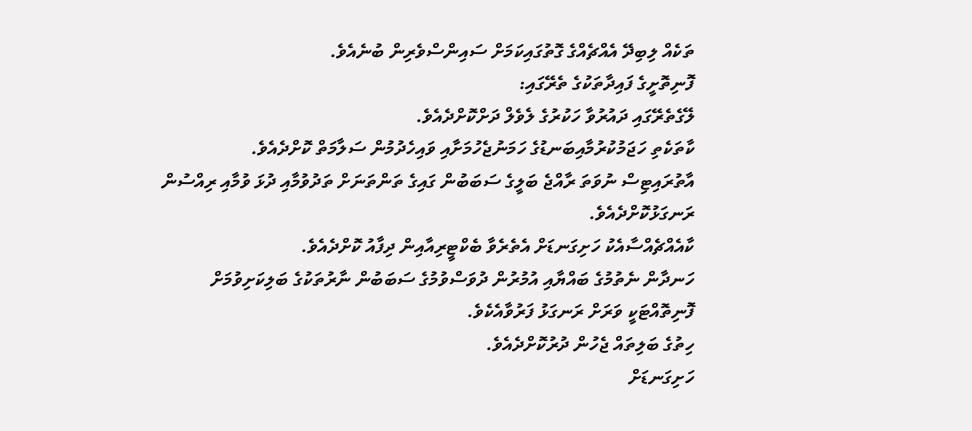ތަކެއް ލިބިދޭ އެއްޗެއްގެ ގޮތުގައިކަމަށް ސައިންސްވެރިން ބުނެއެވެ.
ފޮނިތޮށީގެ ފައިދާތަކުގެ ތެރޭގައި:
ލޭގެތެރޭގައި ދައުރުވާ ހަކުރުގެ ލެވެލް ދަށްކޮށްދެއެވެ.
ކާތަކެތި ހަޖަމުކުރުމާއިބަނޑުގެ ހަމަނުޖެހުމަށާއި ވައިހެދުމުން ސަލާމަތް ކޮށްދެއެވެ.
އާތުރައިޓިސް ނުވަތަ ރާއްޖެ ބަލީގެ ސަބަބުން ގައިގެ ތަންތަނަށް ތަދުވުމާއި ދުޅަ ވުމާއި ރިއްސުން ރަނގަޅުކޮށްދެއެވެ.
ކާއެއްޗެއްސާއެކު ހަށިގަނޑަށް އެތެރެވާ ބެކްޓީރިއާއިން ދިފާއު ކޮށްދެއެވެ.
ހަނދާން ނެތުމުގެ ބައްޔާއި އުމުރުން ދުވަސްވުމުގެ ސަބަބުން ނާރުތަކުގެ ބަލިކަށިވުމަށް ފޮނިތޮއްޓަކީ ވަރަށް ރަނގަޅު ފަރުވާއެކެވެ.
ހިތުގެ ބަލިތައް ޖެހުން ދުރުކޮށްދެއެވެ.
ހަށިގަނޑަށް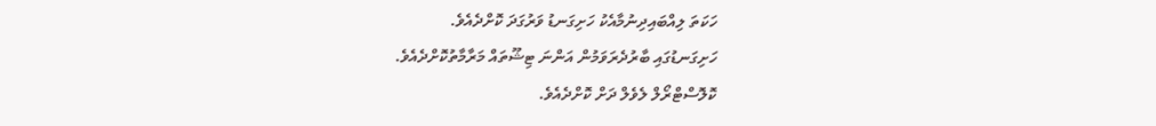ހަކަތަ ލިއްބައިދިނުމާއެކު ހަށިގަނޑު ވަރުގަދަ ކޮށްދެއެވެ.
ހަށިގަނޑުގައި ބާރުދެރަވަމުން އަންނަ ޓިޝޫތައް މަރާމާތުކޮށްދެއެވެ.
ކޮލޮސްޓްރޯލް ލެވެލް ދަށް ކޮށްދެއެވެ.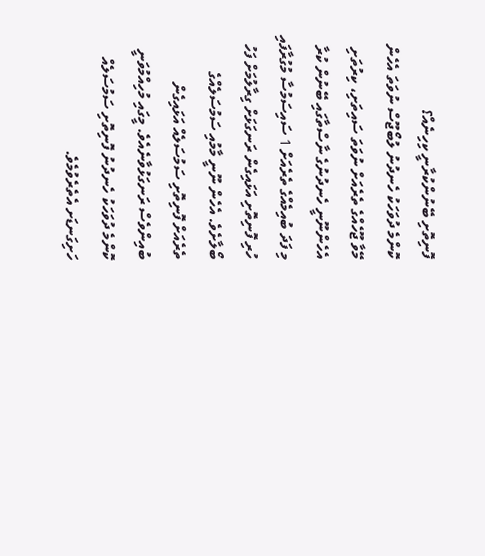ފޮނިތޮށި ބޭނުންކުރާނީ ކިހިނެއް؟
ކޮންމެ ދުވަހަކު ހެނދުނު ލުބޯޖޫސް ނުވަތަ އެހެން މޭވާ ޖޫހެއްގެ ތެރެއަށް ނުވަތަ ސައިތަށި، ކިރުތަށި އެހެންނޫނީ ހެނދުނުގެ ނާސްތާގައި ބޭނުން ކުރާ މި ފަދަ ބުއިމެއްގެ ތެރެއަށް 1 ސައިސަމުސާ މުގުރާފައި ހުރި ފޮނިތޮށި އަޅައިގެން ރަނގަޅަށް ގިރާލުމަށް ފަހު ބޯލާށެވެ. އެހެން ނޫނީ މާމުއި ސަމުސަލެއްގެ ތެރެއަށް ފޮނިތޮށި ސަމުސަލެއް އަޅައިގެން ބުއިންވެސް ރަނގަޅުވާނެއެވެ. މީގައި މުހިއްމުވަނީ ކޮންމެ ދުވަހަކު ހެނދުނު ފޮނިތޮށި ސަމުސަލެއް ހަށިގަނޑަށ އެތެރެވުމެވެ.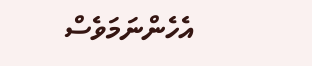އެހެންނަމަވެސް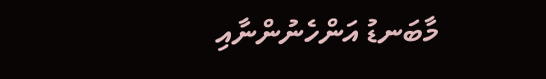މާބަނޑު އަންހެނުންނާއި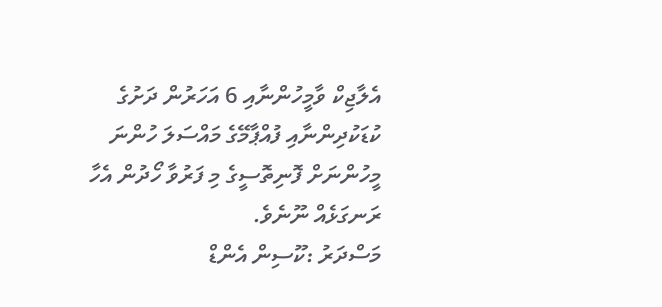އެލާޖިކް ވާމީހުންނާއި 6 އަހަރުން ދަށުގެ ކުޑަކުދިންނާއި ފުއްޕާމޭގެ މައްސަލަ ހުންނަ މީހުންނަށް ފޮނިތޮސީގެ މި ފަރުވާ ހޯދުން އެހާ ރަނގަޅެއް ނޫނެވެ.
މަސްދަރު :ކޫސިން އެންޑް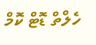ހެލްތް ޑޮޓް ކޮމް